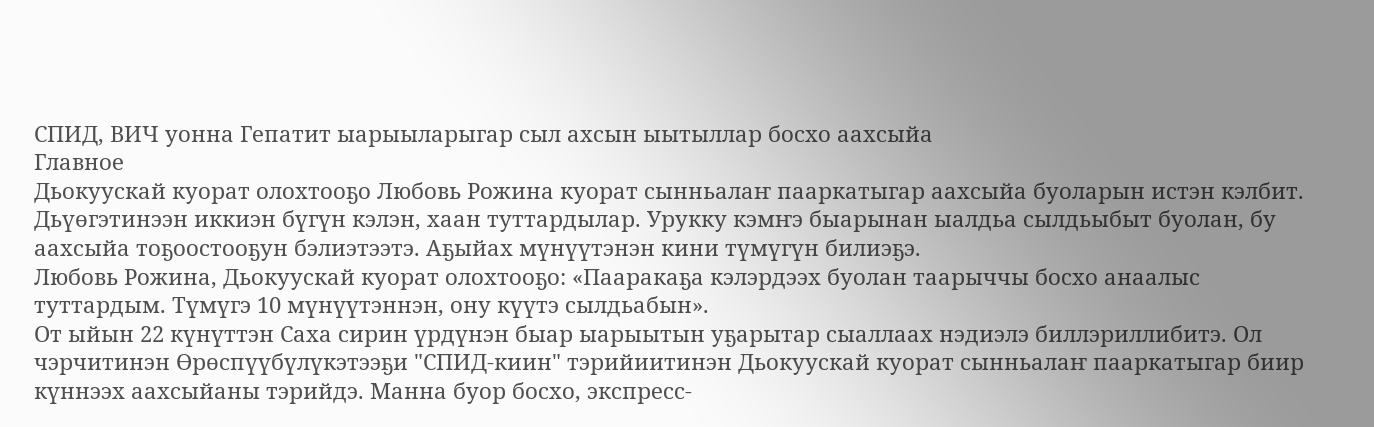СПИД, ВИЧ уонна Гепатит ыарыыларыгар сыл ахсын ыытыллар босхо аахсыйа
Главное
Дьокуускай куорат олохтооҕо Любовь Рожина куорат сынньалаҥ пааркатыгар аахсыйа буоларын истэн кэлбит. Дьүөгэтинээн иккиэн бүгүн кэлэн, хаан туттардылар. Урукку кэмҥэ быарынан ыалдьа сылдьыбыт буолан, бу аахсыйа тоҕоостооҕун бэлиэтээтэ. Аҕыйах мүнүүтэнэн кини түмүгүн билиэҕэ.
Любовь Рожина, Дьокуускай куорат олохтооҕо: «Пааракаҕа кэлэрдээх буолан таарыччы босхо анаалыс туттардым. Түмүгэ 10 мүнүүтэннэн, ону күүтэ сылдьабын».
От ыйын 22 күнүттэн Саха сирин үрдүнэн быар ыарыытын уҕарытар сыаллаах нэдиэлэ биллэриллибитэ. Ол чэрчитинэн Өрөспүүбүлүкэтээҕи "СПИД-киин" тэрийиитинэн Дьокуускай куорат сынньалаҥ пааркатыгар биир күннээх аахсыйаны тэрийдэ. Манна буор босхо, экспресс-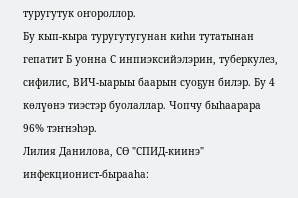туругутук оҥороллор.
Бу кып-кыра туругутугунан киһи тутатынан гепатит Б уонна С инпиэксийэлэрин, туберкулез, сифилис, ВИЧ-ыарыы баарын суоҕун билэр. Бу 4 көлүөнэ тиэстэр буолаллар. Чопчу быһаарара 96% тэҥнэһэр.
Лилия Данилова, СӨ "СПИД-киинэ" инфекционист-бырааһа: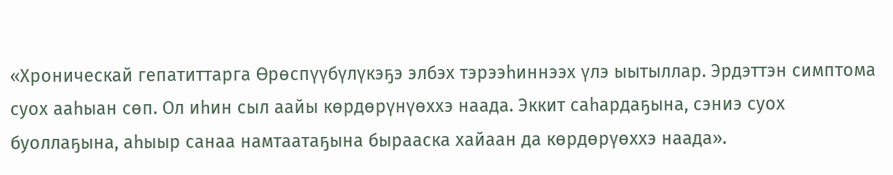«Хроническай гепатиттарга Өрөспүүбүлүкэҕэ элбэх тэрээһиннээх үлэ ыытыллар. Эрдэттэн симптома суох ааһыан сөп. Ол иһин сыл аайы көрдөрүнүөххэ наада. Эккит саһардаҕына, сэниэ суох буоллаҕына, аһыыр санаа намтаатаҕына бырааска хайаан да көрдөрүөххэ наада».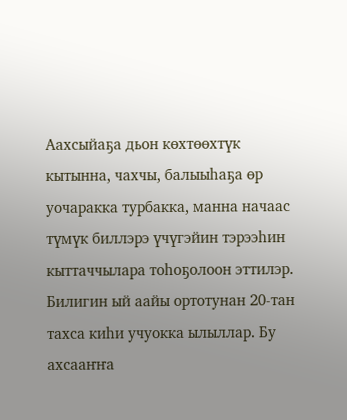Аахсыйаҕа дьон көхтөөхтүк кытынна, чахчы, балыыһаҕа өр уочаракка турбакка, манна начаас түмүк биллэрэ үчүгэйин тэрээһин кыттаччылара тоһоҕолоон эттилэр.
Билигин ый аайы ортотунан 20-тан тахса киһи учуокка ылыллар. Бу ахсааҥҥа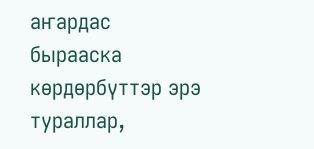аҥардас бырааска көрдөрбүттэр эрэ тураллар,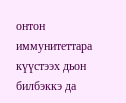онтон иммунитеттара күүстээх дьон билбэккэ да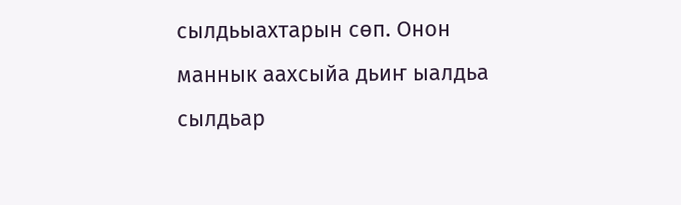сылдьыахтарын сөп. Онон маннык аахсыйа дьиҥ ыалдьа сылдьар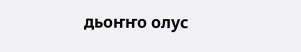дьоҥҥо олус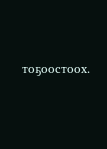тоҕоостоох.